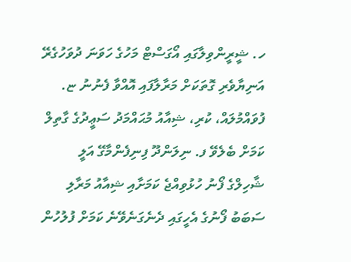ހ. ޝީރީންވިލާގައި އޯގަސްޓް މަހުގެ ހަވަނަ ދުވަހުގެރޭ އަނިޔާވެރި ގޮތަކަށް މަރާލާފައި އޮއްވާ ފެނުނު ޏ. ފުވައްމުލައް، ކުރި، ޝިއާއު މުޙައްމަދު ސަޢީދުގެ ގާތިލް ކަމަށް ބެލެވޭ ފ. ނިލަންދޫ ފިނިފެންމާގޭ އަލީ ޝާހިލްގެ ފޯނު ހުޅުވިއްޖެ ކަމަށާއި ޝިއާއު މަރާލި ސަބަބު ފޯނުގެ އެހީގައި ދެނެގަނެވޭނެ ކަމަށް ފުލުހުން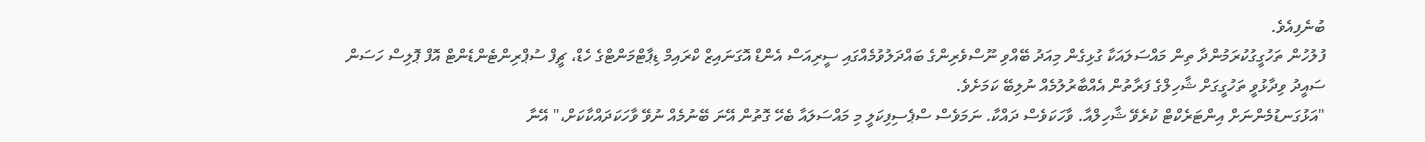ބުނެފިއެވެ.
ފުލުހުން ތަހުގީގުކުރަމުންދާ ތިން މައްސަލައަކާ ގުޅިގެން މިއަދު ބޭއްވި ނޫސްވެރިންގެ ބައްދަލުވުމެއްގައި ސީރިއަސް އެންޑް އޮގަނައިޒް ކްރައިމް ޑިޕާޓްމަންޓްގެ ހެޑް، ޗީފް ސުޕްރިންޓެންޑެންޓް އޮފް ޕޮލިސް ހަސަން ސައީދު ވިދާޅުވީ ތަހުގީގަށް ޝާހިލްގެ ފަރާތުން އެއްބާރުލުމެއް ނުލިބޭ ކަމަށެވެ.
"އަޅުގަނޑުމެންނަށް އިންޓަރެކްޓް ކުރެވޭ ޝާހިލްއާ. ވާހަކަވެސް ދައްކާ. ނަމަވެސް ސްޕެސިފިކަލީ މި މައްސަލައާ ބެހޭ ގޮތުން އޭނަ ބޭނުމެއް ނުވޭ ވާހަކަދައްކާކަށް،" އޭނާ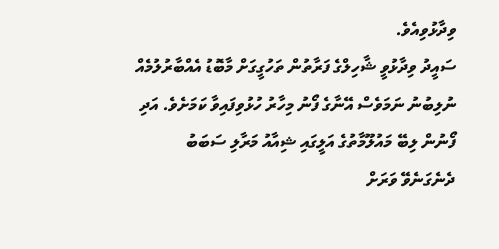ވިދާޅުވިއެވެ.
ސައީދު ވިދާޅުވީ ޝާހިލްގެ ފަރާތުން ތަހުގީގަށް މާބޮޑު އެއްބާރުލުމެއް ނުލިބުނު ނަމަވެސް އޭނާގެ ފޯނު މިހާރު ހުޅުވިފައިވާ ކަމަށެވެ. އަދި ފޯނުން ލިބޭ މައުލޫމާތުގެ އަލީގައި ޝިއާއު މަރާލި ސަބަބު ދެނެގަނެވޭ ވަރަށް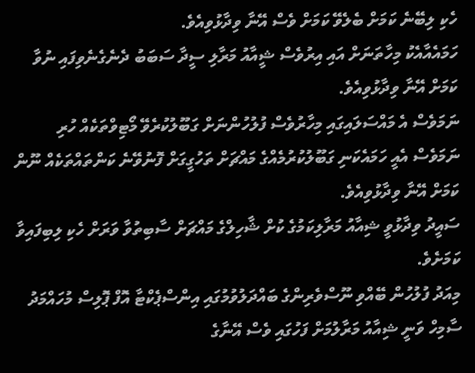ހެކި ލިބޭނެ ކަމަށް ބެލެވޭ ކަމަށް ވެސް އޭނާ ވިދާޅުވިއެވެ.
ހަމައެއާއެކު މިހާތަނަށް އައި އިރުވެސް ޝީއާއު މަރާލި ސީދާ ސަބަބު ދެނެގެނެވިފައި ނުވާ ކަމަށް އޭނާ ވިދާޅުވިއެވެ.
ނަމަވެސް އެ މައްސަލައިގައި މިހާރުވެސް ފުލުހުންނަށް ގަބޫލުކުރެވޭ މޯޓިވްތަކެއް ހުރި ނަމަވެސް އެއީ ހަމައެކަނި ގަބޫލުކުރުމެއްގެ މައްޗަށް ތަހުގީގަށް ފޮނުވޭނެ ކަންތައްތަކެއް ނޫން ކަމަށް އޭނާ ވިދާޅުވިއެވެ.
ސައީދު ވިދާޅުވީ ޝިއާއު މަރާލިކަމުގެ ކުށް ޝާހިލްގެ މައްޗަށް ސާބިތުވާ ވަރަށް ހެކި ލިބިފައިވާ ކަމަށެވެ.
މިއަދު ފުލުހުން ބޭއްވި ނޫސްވެރިންގެ ބައްދަލުވުމުގައި އިންސްޕެކްޓާ އޮފް ޕޮލިސް މުހައްމަދު ސާމިހް ވަނީ ޝިއާއު މަރާލުމަށް ފަހުގައި ވެސް އޭނާގެ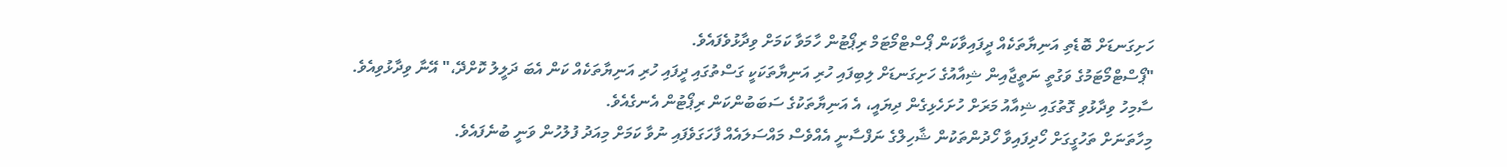ހަށިގަނޑަށް ބޮޑެތި އަނިޔާތަކެއް ދީފައިވާކަން ޕޯސްޓްމޯޓަމް ރިޕޯޓުން ހާމަވާ ކަމަށް ވިދާޅުވެފައެވެ.
"ޕޯސްޓްމޯޓަމުގެ ވަގުތީ ނަތީޖާއިން ޝިއާއުގެ ހަށިގަނޑަށް ލިބިފައި ހުރި އަނިޔާތަކަކީ ގަސްތުގައި ދީފައި ހުރި އަނިޔާތަކެއް ކަން އެބަ ދަލީލު ކޮށްދޭ،" އޭނާ ވިދާޅުވިއެވެ.
ސާމިހު ވިދާޅުވި ގޮތުގައި ޝިއާއު މަރަށް ހުށަހެޅިގެން ދިޔައީ، އެ އަނިޔާތަކުގެ ސަބަބުންކަން ރިޕޯޓުން އެނގެއެވެ.
މިހާތަނަށް ތަހުގީގަށް ހޯދިފައިވާ ހޯދުންތަކުން ޝާހިލްގެ ނަފްސާނީ އެއްވެސް މައްސަލައެއް ފާހަގަވެފައި ނުވާ ކަމަށް މިއަދު ފުލުހުން ވަނީ ބުނެފައެވެ.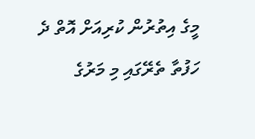މީގެ އިތުރުން ކުރިއަށް އޮތް ދެ ހަފުތާ ތެރޭގައި މި މަރުގެ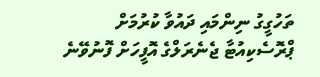ތަހުގީގު ނިންމައި ދައުވާ ކުރުމަށް ޕްރޮސެކިއުޓާ ޖެނެރަލްގެ އޮފީހަށް ފޮނުވޭނެ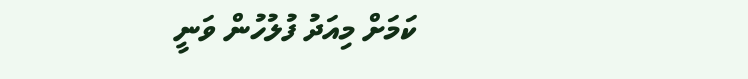ކަމަށް މިއަދު ފުލުހުން ވަނީ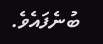ބުނެފައެވެ.